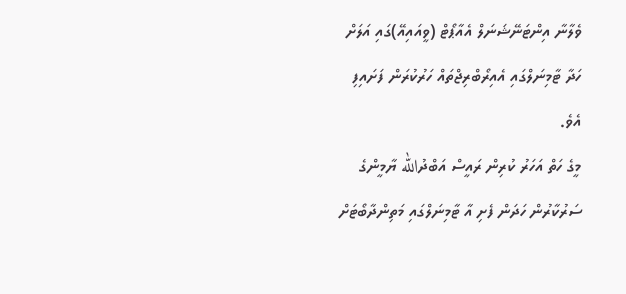ވެލާނާ އިންޓަނޭޝަނަލް އެއާޕޯޓް (ވީއައިއޭ)ގައި އަލަށް ހަދާ ޓާމިނަލްގައި އެއިރޯބްރިޖްތައް ހަރުކުރަން ފަށައިފި އެވެ.
މީގެ ހަތް އަހަރު ކުރިން ރައީސް އަބްދުالله ޔާމީންގެ ސަރުކާރުން ހަދަން ފެށި އާ ޓާމިނަލްގައި މަތިންދާބޯޓަށް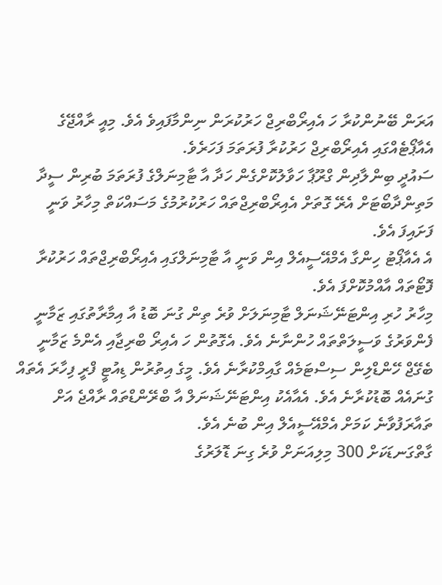އަރަން ބޭނުންކުރާ ހަ އެއިރޯބްރިޖް ހަރުކުރަން ނިންމާފައިވެ އެވެ. މިއީ ރާއްޖޭގެ އެއާޕޯޓެއްގައި އެއިރޯބްރިޖް ހަރުކުރާ ފުރަތަމަ ފަހަރެވެ.
ސައުދީ ބިންލާދިން ގްރޫޕާ ހަވާލުކޮށްގެން ހަދާ އާ ޓާމިނަލްގެ ފުރަތަމަ ބުރިން ސީދާ މަތިންދާބޯޓަށް އެރޭ ގޮތަށް އެއިރޯބްރިޖްތައް ހަރުކުރުމުގެ މަސައްކަތް މިހާރު ވަނީ ފަށައިފަ އެވެ.
އެ އެއާޕޯޓު ހިންގާ އެމްއޭސީއެލް އިން ވަނީ އާ ޓާމިނަލްގައި އެއިރޯބްރިޖްތައް ހަރުކުރާ ފޮޓޯތައް އާއްމުކޮށްފަ އެވެ.
މިހާރު ހުރި އިންޓަނޭޝަނަލް ޓާމިނަލަށް ވުރެ ތިން ގުނަ ބޮޑު އާ އިމާރާތުގައި ޒަމާނީ ފެންވަރުގެ ވަސީލަތްތައް ހުންނާނެ އެވެ. އެގޮތުން ހަ އެއިރޯ ބްރިޖާއި އެންމެ ޒަމާނީ ބެގޭޖް ހޭންޑްލިން ސިސްޓަމެއް ގާއިމްކުރާނެ އެވެ. މީގެ އިތުރުން ޑިއުޓީ ފްރީ ފިހާރަ އެތައް ގުނައެއް ބޮޑުކުރާނެ އެވެ. އެއާއެކު އިންޓަނޭޝަނަލް އާ ބްރޭންޑްތައް ރާއްޖެ އަށް ތައާރަފުވާނެ ކަމަށް އެމްއޭސީއެލް އިން ބުނެ އެވެ.
ގާތްގަނޑަކަށް 300 މިލިއަނަށް ވުރެ ގިނަ ޑޮލަރުގެ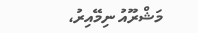މަޝްރޫއު ނިމޭއިރު،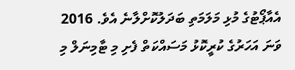އެއާޕޯޓުގެ މުޅި މަލަމަތި ބަދަލުކޮށްލާނެ އެވެ. 2016 ވަނަ އަހަރުގެ ކުރީކޮޅު މަސައްކަތް ފެށި މި ޓާމިނަލް މި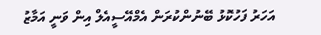އަހަރު ފަހުކޮޅު ބޭނުންކުރަން އެމްއޭސީއެލް އިން ވަނީ އަމާޒު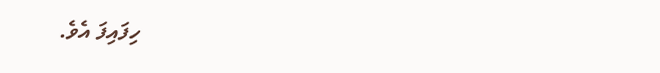ހިފައިފަ އެވެ.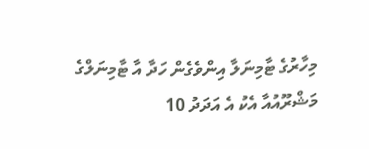މިހާރުގެ ޓާމިނަލާ އިންވެގެން ހަދާ އާ ޓާމިނަލްގެ މަޝްރޫއުއާ އެކު އެ އަދަދު 10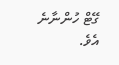ގޭޓް ހުންނާނެ އެވެ.